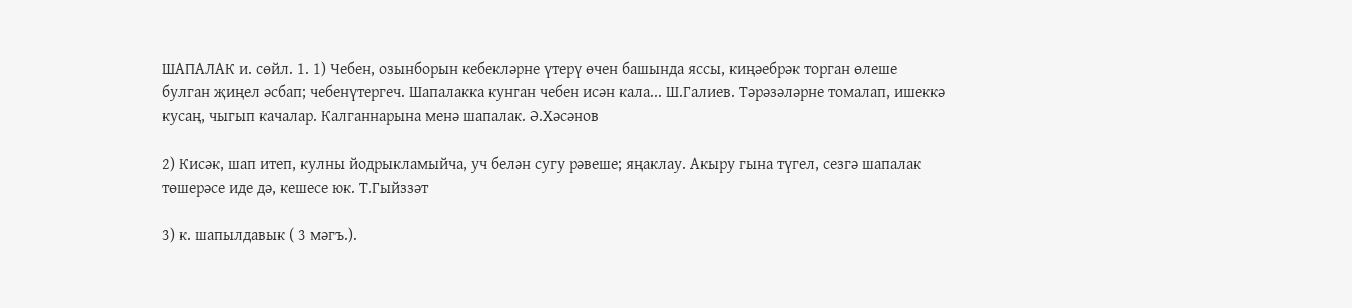ШАПАЛАК и. сөйл. 1. 1) Чебен, озынборын кебекләрне үтерү өчен башында яссы, киңәебрәк торган өлеше булган җиңел әсбап; чебенүтергеч. Шапалакка кунган чебен исән кала... Ш.Галиев. Тәрәзәләрне томалап, ишеккә кусаң, чыгып качалар. Калганнарына менә шапалак. Ә.Хәсәнов

2) Кисәк, шап итеп, кулны йодрыкламыйча, уч белән сугу рәвеше; яңаклау. Акыру гына түгел, сезгә шапалак төшерәсе иде дә, кешесе юк. Т.Гыйззәт

3) к. шапылдавык ( 3 мәгъ.).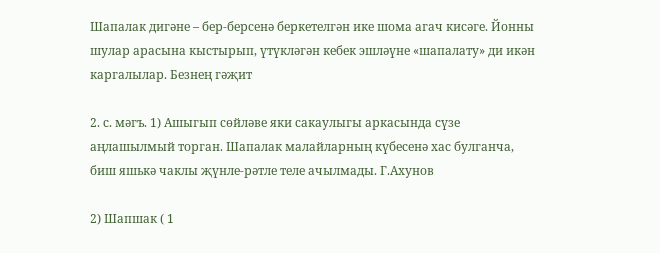Шапалак дигәне – бер-берсенә беркетелгән ике шома агач кисәге. Йонны шулар арасына кыстырып, үтүкләгән кебек эшләүне «шапалату» ди икән каргалылар. Безнең гәҗит

2. с. мәгъ. 1) Ашыгып сөйләве яки сакаулыгы аркасында сүзе аңлашылмый торган. Шапалак малайларның күбесенә хас булганча, биш яшькә чаклы җүнле-рәтле теле ачылмады. Г.Ахунов

2) Шапшак ( 1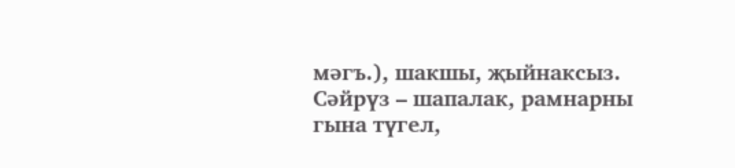мәгъ.), шакшы, җыйнаксыз. Сәйрүз – шапалак, рамнарны гына түгел,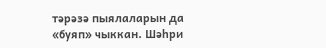тәрәзә пыялаларын да «буяп» чыккан. Шәһри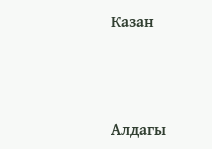Казан



Алдагы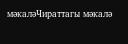мәкаләЧираттагы мәкалә